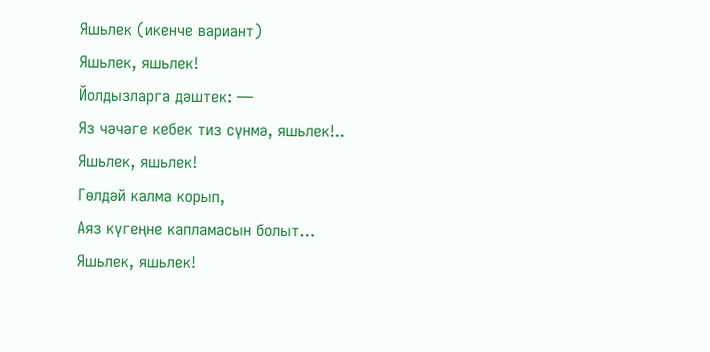Яшьлек (икенче вариант)
Яшьлек, яшьлек!
Йолдызларга дәштек: —
Яз чәчәге кебек тиз сүнмә, яшьлек!..
Яшьлек, яшьлек!
Гөлдәй калма корып,
Аяз күгеңне капламасын болыт…
Яшьлек, яшьлек!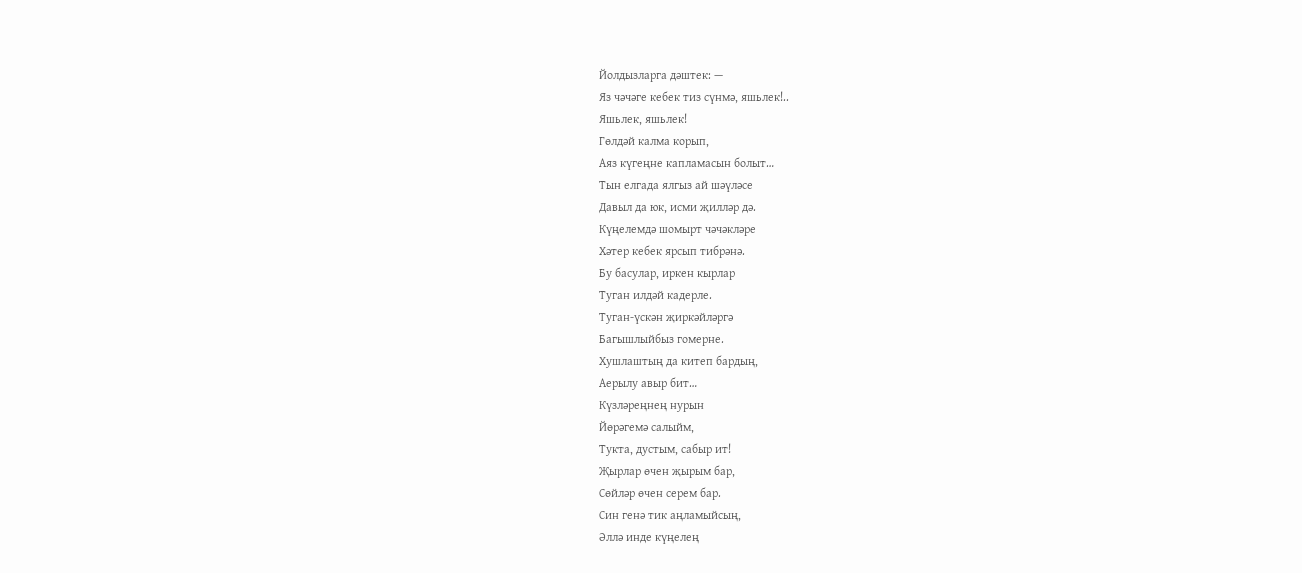Йолдызларга дәштек: —
Яз чәчәге кебек тиз сүнмә, яшьлек!..
Яшьлек, яшьлек!
Гөлдәй калма корып,
Аяз күгеңне капламасын болыт…
Тын елгада ялгыз ай шәүләсе
Давыл да юк, исми җилләр дә.
Күңелемдә шомырт чәчәкләре
Хәтер кебек ярсып тибрәнә.
Бу басулар, иркен кырлар
Туган илдәй кадерле.
Туган-үскән җиркәйләргә
Багышлыйбыз гомерне.
Хушлаштың да китеп бардың,
Аерылу авыр бит…
Күзләреңнең нурын
Йөрәгемә салыйм,
Тукта, дустым, сабыр ит!
Җырлар өчен җырым бар,
Сөйләр өчен серем бар.
Син генә тик аңламыйсың,
Әллә инде күңелең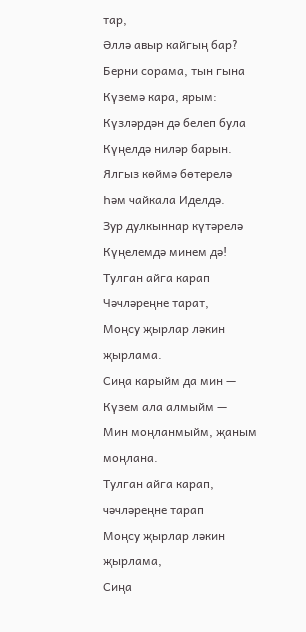тар,
Әллә авыр кайгың бар?
Берни сорама, тын гына
Күземә кара, ярым:
Күзләрдән дә белеп була
Күңелдә ниләр барын.
Ялгыз көймә бөтерелә
Һәм чайкала Иделдә.
Зур дулкыннар күтәрелә
Күңелемдә минем дә!
Тулган айга карап
Чәчләреңне тарат,
Моңсу җырлар ләкин җырлама.
Сиңа карыйм да мин —
Күзем ала алмыйм —
Мин моңланмыйм, җаным моңлана.
Тулган айга карап, чәчләреңне тарап
Моңсу җырлар ләкин җырлама,
Сиңа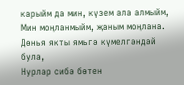карыйм да мин, күзем ала алмыйм,
Мин моңланмыйм, җаным моңлана.
Дөнья якты ямьгә күмелгәндәй була,
Нурлар сибә бөтен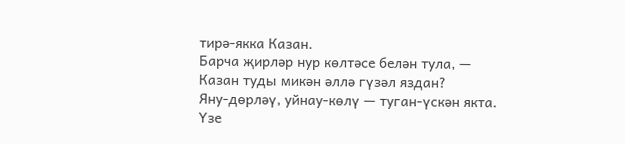тирә-якка Казан.
Барча җирләр нур көлтәсе белән тула, —
Казан туды микән әллә гүзәл яздан?
Яну-дөрләү, уйнау-көлү — туган-үскән якта.
Үзе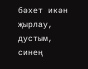бәхет икән җырлау, дустым, синең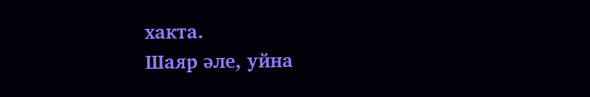хакта.
Шаяр әле, уйна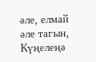әле, елмай әле тагын,
Күңелеңә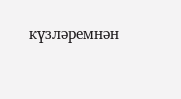күзләремнән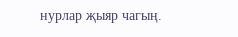нурлар җыяр чагың.